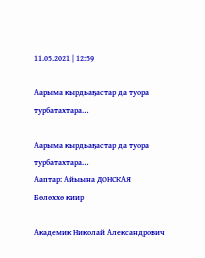11.05.2021 | 12:59

Аарыма кырдьаҕастар да туора турбатахтара…

Аарыма кырдьаҕастар да туора турбатахтара…
Ааптар: Айыына ДОНСКАЯ
Бөлөххө киир

Академик Николай Александрович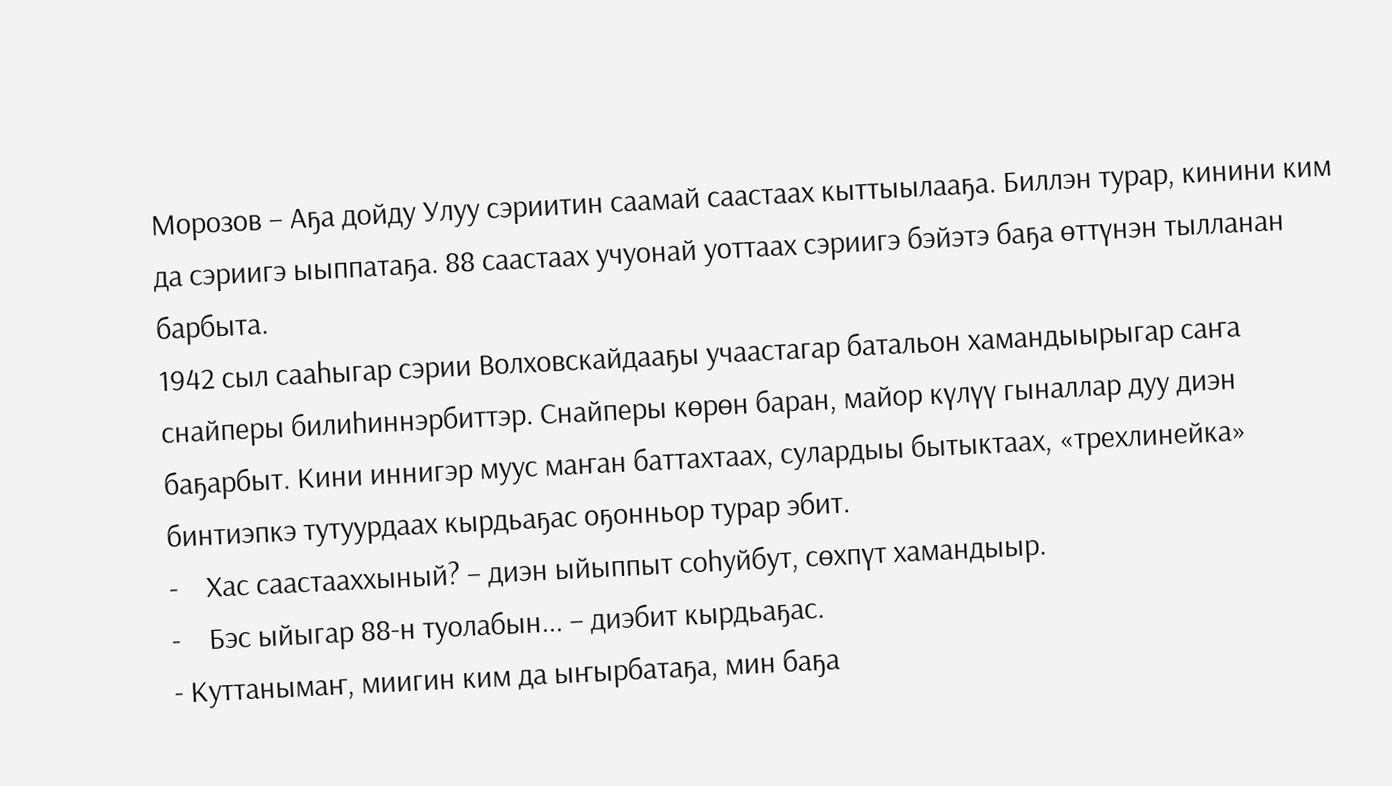Морозов – Аҕа дойду Улуу сэриитин саамай саастаах кыттыылааҕа. Биллэн турар, кинини ким да сэриигэ ыыппатаҕа. 88 саастаах учуонай уоттаах сэриигэ бэйэтэ баҕа өттүнэн тылланан барбыта.
1942 сыл сааһыгар сэрии Волховскайдааҕы учаастагар батальон хамандыырыгар саҥа снайперы билиһиннэрбиттэр. Снайперы көрөн баран, майор күлүү гыналлар дуу диэн баҕарбыт. Кини иннигэр муус маҥан баттахтаах, сулардыы бытыктаах, «трехлинейка» бинтиэпкэ тутуурдаах кырдьаҕас оҕонньор турар эбит.
-    Хас саастааххыный? – диэн ыйыппыт соһуйбут, сөхпүт хамандыыр.
-    Бэс ыйыгар 88-н туолабын... – диэбит кырдьаҕас.
- Куттанымаҥ, миигин ким да ыҥырбатаҕа, мин баҕа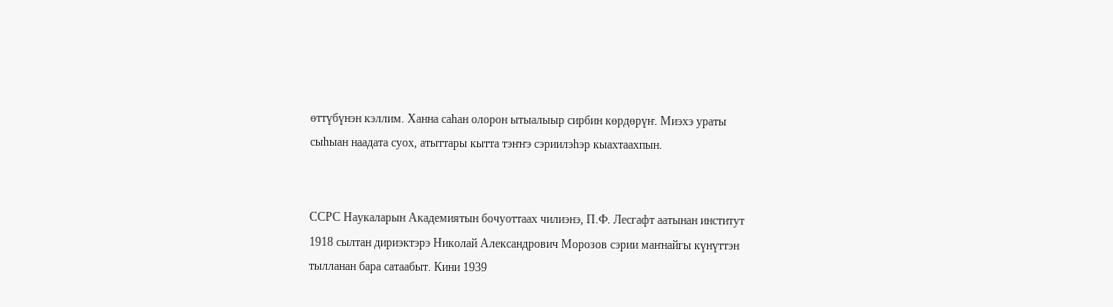өттүбүнэн кэллим. Ханна саһан олорон ытыалыыр сирбин көрдөрүҥ. Миэхэ ураты сыһыан наадата суох, атыттары кытта тэҥҥэ сэриилэһэр кыахтаахпын.


ССРС Наукаларын Академиятын бочуоттаах чилиэнэ, П.Ф. Лесгафт аатынан институт 1918 сылтан дириэктэрэ Николай Александрович Морозов сэрии маҥнайгы күнүттэн тылланан бара сатаабыт. Кини 1939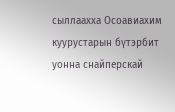сыллаахха Осоавиахим куурустарын бүтэрбит уонна снайперскай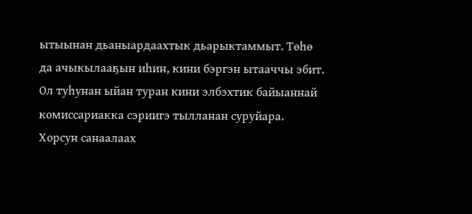ытыынан дьаныардаахтык дьарыктаммыт. Төһө да ачыкылааҕын иһин, кини бэргэн ытааччы эбит. Ол туһунан ыйан туран кини элбэхтик байыаннай комиссариакка сэриигэ тылланан суруйара.
Хорсун санаалаах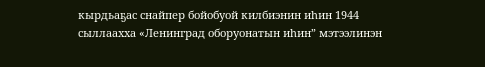кырдьаҕас снайпер бойобуой килбиэнин иһин 1944 сыллаахха «Ленинград оборуонатын иһин” мэтээлинэн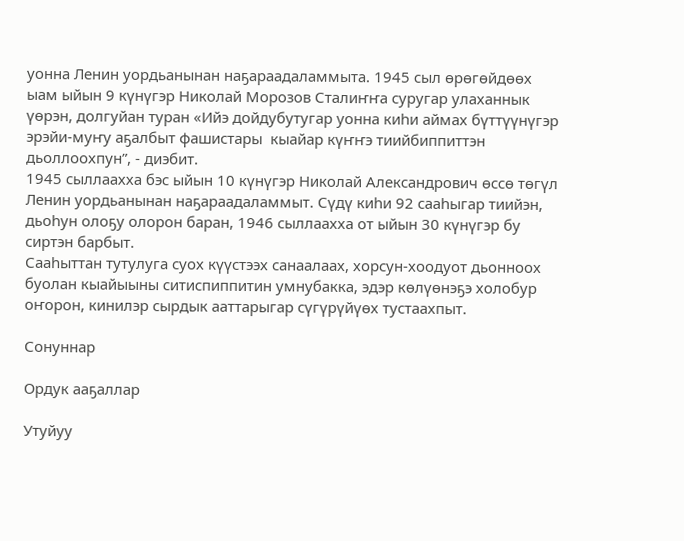уонна Ленин уордьанынан наҕараадаламмыта. 1945 сыл өрөгөйдөөх ыам ыйын 9 күнүгэр Николай Морозов Сталиҥҥа суругар улаханнык үөрэн, долгуйан туран «Ийэ дойдубутугар уонна киһи аймах бүттүүнүгэр эрэйи-муҥу аҕалбыт фашистары  кыайар күҥҥэ тиийбиппиттэн дьоллоохпун”, - диэбит.
1945 сыллаахха бэс ыйын 10 күнүгэр Николай Александрович өссө төгүл Ленин уордьанынан наҕараадаламмыт. Сүдү киһи 92 сааһыгар тиийэн, дьоһун олоҕу олорон баран, 1946 сыллаахха от ыйын 30 күнүгэр бу сиртэн барбыт.
Сааһыттан тутулуга суох күүстээх санаалаах, хорсун-хоодуот дьонноох буолан кыайыыны ситиспиппитин умнубакка, эдэр көлүөнэҕэ холобур оҥорон, кинилэр сырдык ааттарыгар сүгүрүйүөх тустаахпыт.

Сонуннар

Ордук ааҕаллар

Утуйуу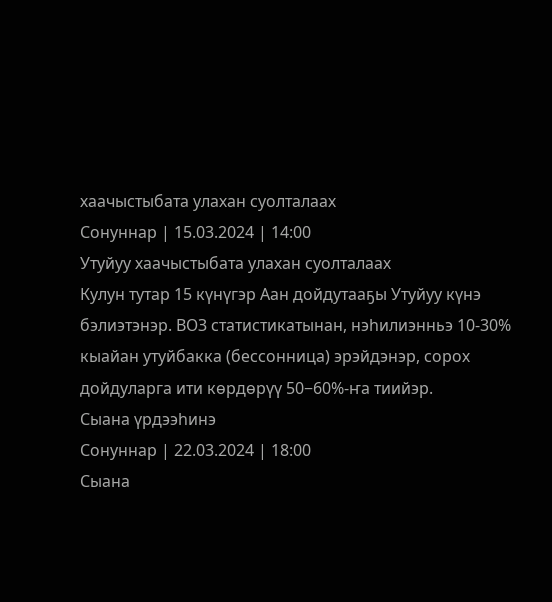хаачыстыбата улахан суолталаах
Сонуннар | 15.03.2024 | 14:00
Утуйуу хаачыстыбата улахан суолталаах
Кулун тутар 15 күнүгэр Аан дойдутааҕы Утуйуу күнэ бэлиэтэнэр. ВОЗ статистикатынан, нэһилиэнньэ 10-30% кыайан утуйбакка (бессонница) эрэйдэнэр, сорох дойдуларга ити көрдөрүү 50−60%-ҥа тиийэр.
Сыана үрдээһинэ
Сонуннар | 22.03.2024 | 18:00
Сыана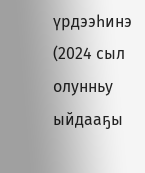үрдээһинэ
(2024 сыл олунньу ыйдааҕы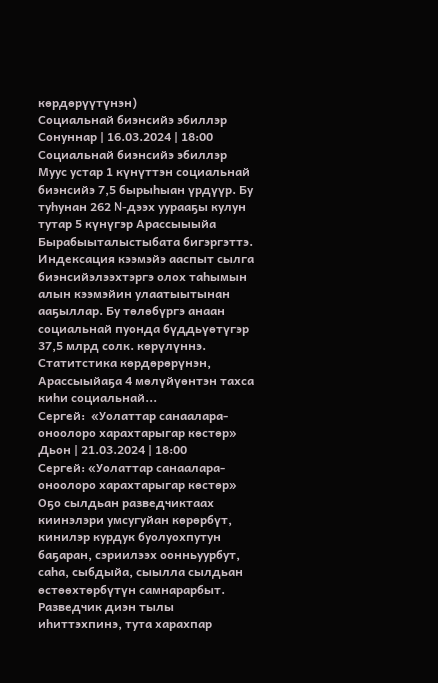көрдөрүүтүнэн)
Социальнай биэнсийэ эбиллэр
Сонуннар | 16.03.2024 | 18:00
Социальнай биэнсийэ эбиллэр
Муус устар 1 күнүттэн социальнай биэнсийэ 7,5 бырыһыан үрдүүр. Бу туhунан 262 N-дээх уурааҕы кулун тутар 5 күнүгэр Арассыыыйа Бырабыыталыстыбата бигэргэттэ. Индексация кээмэйэ ааспыт сылга биэнсийэлээхтэргэ олох таһымын алын кээмэйин улаатыытынан ааҕыллар. Бу төлөбүргэ анаан социальнай пуонда бүддьүөтүгэр 37,5 млрд солк. көрүлүннэ. Статитстика көрдөрөрүнэн, Арассыыйаҕа 4 мөлүйүөнтэн тахса киһи социальнай...
Сергей:  «Уолаттар санаалара-оноолоро харахтарыгар көстөр»
Дьон | 21.03.2024 | 18:00
Сергей: «Уолаттар санаалара-оноолоро харахтарыгар көстөр»
Оҕо сылдьан разведчиктаах киинэлэри умсугуйан көрөрбүт, кинилэр курдук буолуохпутун баҕаран, сэриилээх оонньуурбут, саһа, сыбдыйа, сыылла сылдьан өстөөхтөрбүтүн самнарарбыт.  Разведчик диэн тылы иһиттэхпинэ, тута харахпар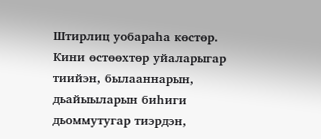Штирлиц уобараһа көстөр. Кини өстөөхтөр уйаларыгар тиийэн, былааннарын, дьайыыларын биһиги дьоммутугар тиэрдэн,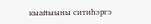кыайыыны ситиһэргэ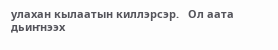улахан кылаатын киллэрсэр.   Ол аата дьиҥнээх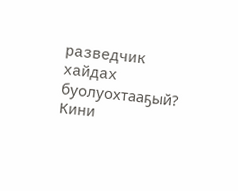разведчик хайдах буолуохтааҕый? Кини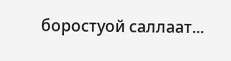боростуой саллаат...